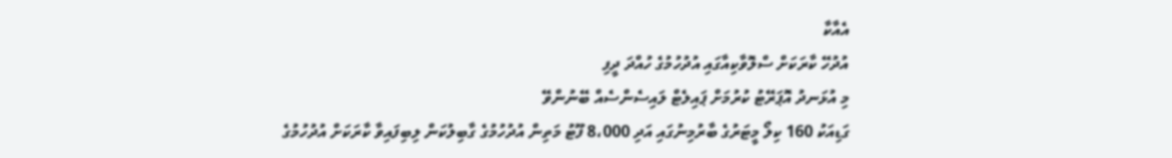އެއާކާ
އުދުހޭ ކާރަކަށް ސްލޮވާކިއާގައި އުދުހުމުގެ ހުއްދަ ދީފި
މި އުޅަނދު އޮޕަރޭޓު ކުރުމަށް ޕައިލެޓް ލައިސެންސެއް ބޭނުންވޭ
ގަޑިއަކު 160 ކިލޯ މީޓަރުގެ ބާރުމިނުގައި އަދި 8،000 ފޫޓު މަތިން އުދުހުމުގެ ގާބިލުކަން ލިބިފައިވާ ކާރަކަށް އުދުހުމުގެ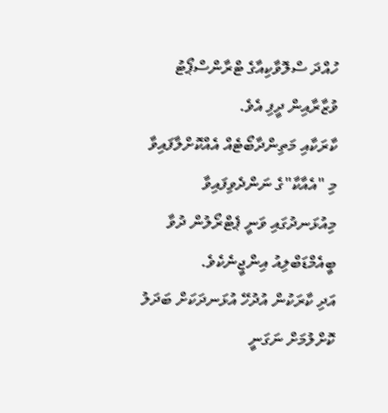ހުއްދަ ސްލޮވާކިއާގެ ޓްރާންސްޕޯޓު ވުޒާރާއިން ދީފި އެވެ.
ކާރަކާއި މަތިންދާބޯޓެއް އެއްކޮށްލާފައިވާ މި "އެއާކާ"ގެ ނަންދެވިފައިވާ މިއުޅަނދުގައި ވަނީ ޕެޓްރޯލުން ދުވާ ބީއެމްޑަބްލިއު އިންޖީނެކެވެ.
އަދި ކާރަކުން އުދުހޭ އުޅަނދަކަށް ބަދަލު ކޮށްލުމަށް ނަގަނީ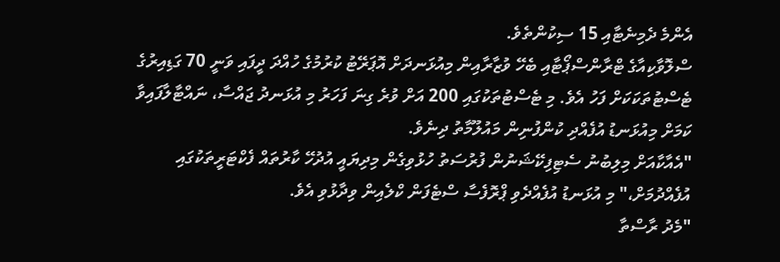އެންމެ ދެމިނެޓާއި 15 ސިކުންތެވެ.
ސްލޮވާކިއާގެ ޓްރާންސްޕޯޓާއި ބެހޭ ވުޒާރާއިން މިއުޅަނދަށް އޮޕަރޭޓު ކުރުމުގެ ހުއްދަ ދީފައި ވަނީ 70 ގަޑިއިރުގެ ޓެސްޓުތަކަކަށް ފަހު އެވެ. މި ޓެސްޓުތަކުގައި 200 އަށް ވުރެ ގިނަ ފަހަރު މި އުޅަނދު ޖައްސާ، ނައްޓާލާފައިވާ ކަމަށް މިއުޅަނޑު އުފެއްދި ކުންފުނިން މައުލޫމާތު ދިނެވެ.
"އެއާކާއަށް މިލިބުނު ސެޓިފިކޭޝަނުން ފުރުސަތު ހުޅުވިގެން މިދިޔައީ އުދުހޭ ކާރުތައް ފެކްޓަރީތަކުގައި އުފެއްދުމަށް،" މި އުޅަނޑު އުފެއްދެވި ޕްރޮފެސާ ސްޓެފަން ކްލެއިން ވިދާޅުވި އެވެ.
"މެދު ރާސްތާ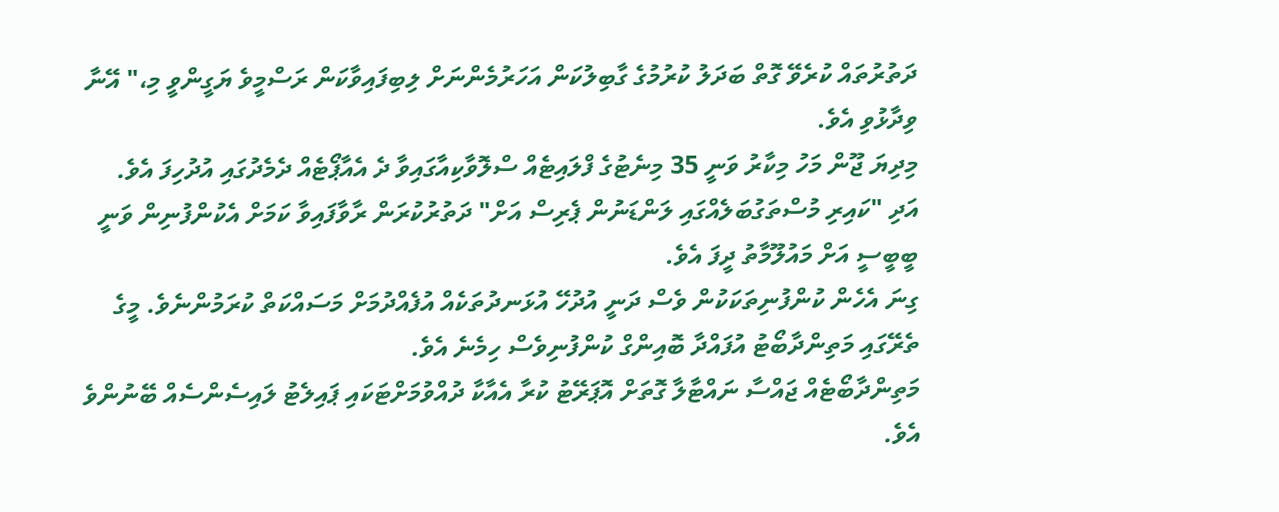ދަތުރުތައް ކުރެވޭ ގޮތް ބަދަލު ކުރުމުގެ ގާބިލުކަން އަހަރުމެންނަށް ލިބިފައިވާކަން ރަސްމީވެ ޔަގީންވީ މި،" އޭނާ ވިދާޅުވި އެވެ.
މިދިޔަ ޖޫން މަހު މިކާރު ވަނީ 35 މިނެޓުގެ ފްލައިޓެއް ސްލޮވާކިއާގައިވާ ދެ އެއާޕޯޓެއް ދެމެދުގައި އުދުހިފަ އެވެ.
އަދި "ކައިރި މުސްތަގުބަލެއްގައި ލަންޑަނުން ޕެރިސް އަށް" ދަތުރުކުރަން ރާވާފައިވާ ކަމަށް އެކުންފުނިން ވަނީ ބީބީސީ އަށް މައުލޫމާތު ދީފަ އެވެ.
ގިނަ އެހެން ކުންފުނިތަކަކުން ވެސް ދަނީ އުދުހޭ އުޅަނދުތަކެއް އުފެއްދުމަށް މަސައްކަތް ކުރަމުންނެވެ. މީގެ ތެރޭގައި މަތިންދާބޯޓު އުފައްދާ ބޮއިންގް ކުންފުނިވެސް ހިމެނެ އެވެ.
މަތިންދާބޯޓެއް ޖައްސާ ނައްޓާލާ ގޮތަށް އޮޕަރޭޓު ކުރާ އެއާކާ ދުއްވުމަށްޓަކައި ޕައިލެޓު ލައިސެންސެއް ބޭނުންވެ އެވެ.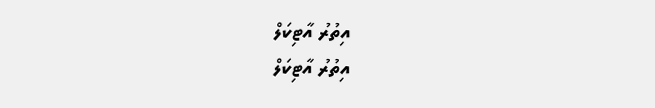އިތުރު އާޓިކަލް
އިތުރު އާޓިކަލް